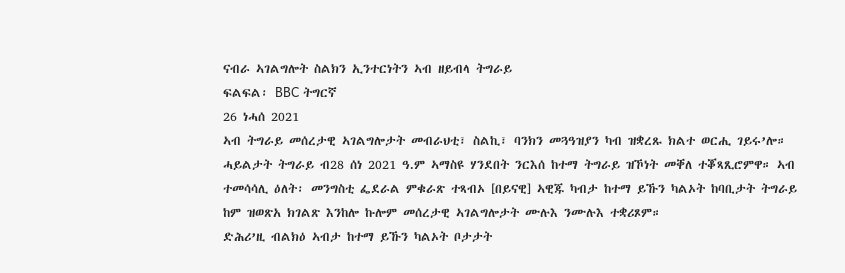ናብራ ኣገልግሎት ስልክን ኢንተርነትን ኣብ ዘይብላ ትግራይ
ፍልፍል፡ BBC ትግርኛ
26 ነሓሰ 2021
ኣብ ትግራይ መሰረታዊ ኣገልግሎታት መብራህቲ፣ ስልኪ፣ ባንክን መጓዓዝያን ካብ ዝቋረጹ ክልተ ወርሒ ገይሩ’ሎ።
ሓይልታት ትግራይ ብ28 ሰነ 2021 ዓ.ም ኣማስዩ ሃንደበት ንርእሰ ከተማ ትግራይ ዝኾነት መቐለ ተቖጻጺሮምዋ። ኣብ ተመሳሳሊ ዕለት፡ መንግስቲ ፌደራል ምቁራጽ ተጻብኦ [በይናዊ] ኣዊጁ ካብታ ከተማ ይኹን ካልኦት ከባቢታት ትግራይ ከም ዝወጽአ ክገልጽ እንከሎ ኩሎም መሰረታዊ ኣገልግሎታት ሙሉእ ንሙሉእ ተቋሪጾም።
ድሕሪ’ዚ ብልክዕ ኣብታ ከተማ ይኹን ካልኦት ቦታታት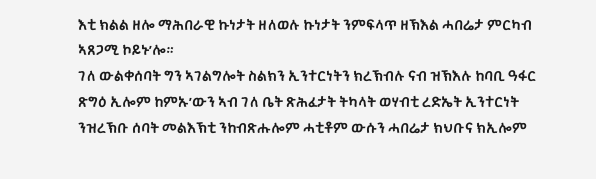እቲ ክልል ዘሎ ማሕበራዊ ኩነታት ዘለወሉ ኩነታት ንምፍላጥ ዘኽእል ሓበሬታ ምርካብ ኣጸጋሚ ኮይኑ’ሎ።
ገለ ውልቀሰባት ግን ኣገልግሎት ስልክን ኢንተርነትን ክረኽብሉ ናብ ዝኽእሉ ከባቢ ዓፋር ጽግዕ ኢሎም ከምኡ’ውን ኣብ ገለ ቤት ጽሕፈታት ትካላት ወሃብቲ ረድኤት ኢንተርነት ንዝረኽቡ ሰባት መልእኽቲ ንከብጽሑሎም ሓቲቶም ውሱን ሓበሬታ ክህቡና ክኢሎም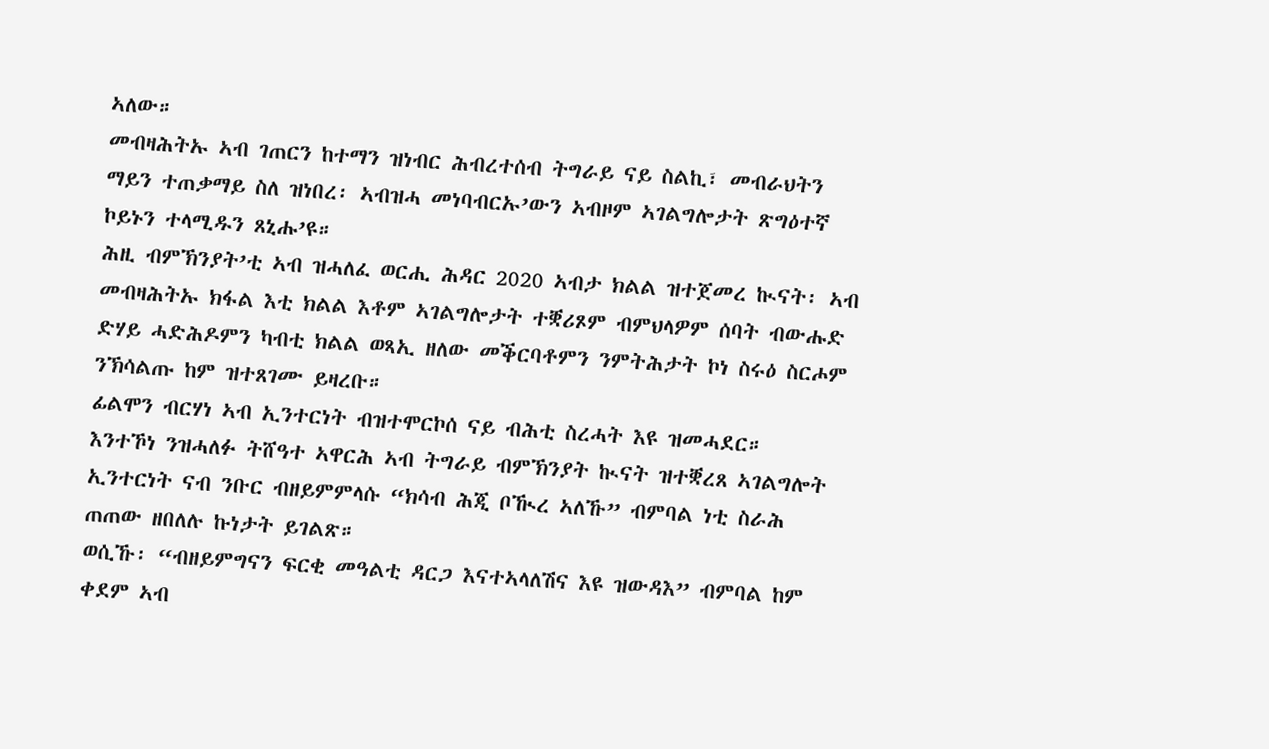ኣለው።
መብዛሕትኡ ኣብ ገጠርን ከተማን ዝነብር ሕብረተሰብ ትግራይ ናይ ስልኪ፣ መብራህትን ማይን ተጠቃማይ ስለ ዝነበረ፡ ኣብዝሓ መነባብርኡ’ውን ኣብዞም ኣገልግሎታት ጽግዕተኛ ኮይኑን ተላሚዱን ጸኒሑ’ዩ።
ሕዚ ብምኽንያት’ቲ ኣብ ዝሓለፈ ወርሒ ሕዳር 2020 ኣብታ ክልል ዝተጀመረ ኲናት፡ ኣብ መብዛሕትኡ ክፋል እቲ ክልል እቶም ኣገልግሎታት ተቛሪጾም ብምህላዎም ሰባት ብውሑድ ድሃይ ሓድሕዶምን ካብቲ ክልል ወጻኢ ዘለው መቕርባቶምን ንምትሕታት ኮነ ስሩዕ ስርሖም ንኽሳልጡ ከም ዝተጸገሙ ይዛረቡ።
ፊልሞን ብርሃነ ኣብ ኢንተርነት ብዝተሞርኮሰ ናይ ብሕቲ ስረሓት እዩ ዝመሓደር።
እንተኾነ ንዝሓለፉ ትሸዓተ ኣዋርሕ ኣብ ትግራይ ብምኽንያት ኲናት ዝተቛረጸ ኣገልግሎት ኢንተርነት ናብ ንቡር ብዘይምምላሱ “ክሳብ ሕጂ ቦዂረ ኣለኹ” ብምባል ነቲ ስራሕ ጠጠው ዘበለሉ ኩነታት ይገልጽ።
ወሲኹ፡ “ብዘይምግናን ፍርቂ መዓልቲ ዳርጋ እናተኣላለሽና እዩ ዝውዳእ” ብምባል ከም ቀደም ኣብ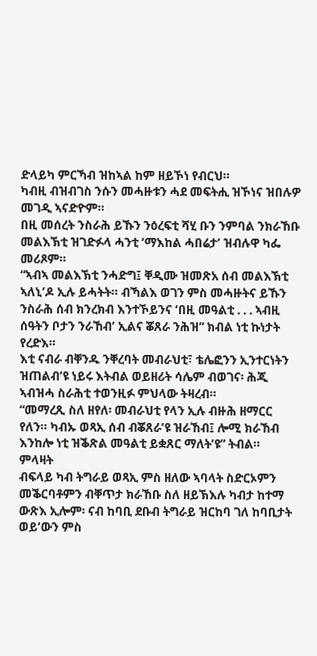ድላይካ ምርኻብ ዝከኣል ከም ዘይኾነ የብርህ።
ካብዚ ብዝብገስ ንሱን መሓዙቱን ሓደ መፍትሒ ዝኾነና ዝበሉዎ መገዲ ኣናድዮም።
በዚ መሰረት ንስራሕ ይኹን ንዕረፍቲ ሻሂ ቡን ንምባል ንክራኸቡ መልእኽቲ ዝገድፉላ ሓንቲ ‘ማእከል ሓበሬታ’ ዝብሉዋ ካፌ መሪጾም።
“ኣብኣ መልእኽቲ ንሓድግ፤ ቐዲሙ ዝመጽአ ሰብ መልእኽቲ ኣለኒ’ዶ ኢሉ ይሓትት። ብኻልእ ወገን ምስ መሓዙትና ይኹን ንስራሕ ሰብ ክንረክብ እንተኾይንና ‘በዚ መዓልቲ . . . ኣብዚ ሰዓትን ቦታን ንራኸብ’ ኢልና ቖጸራ ንሕዝ” ክብል ነቲ ኩነታት የረድእ።
እቲ ናብራ ብቐንዱ ንቐረባት መብራህቲ፣ ቴሌፎንን ኢንተርነትን ዝጠልብ’ዩ ነይሩ እትብል ወይዘሪት ሳሌም ብወገና፡ ሕጂ ኣብዝሓ ስራሕቲ ተወንዚፉ ምህላው ትዛረብ።
“መማረጺ ስለ ዘየለ፡ መብራህቲ የላን ኢሉ ብዙሕ ዘማርር የለን። ካብኡ ወጻኢ ሰብ ብቖጸራ’ዩ ዝራኸብ፤ ሎሚ ክራኸብ እንከሎ ነቲ ዝቕጽል መዓልቲ ይቋጸር ማለት’ዩ” ትብል።
ምላዛት
ብፍላይ ካብ ትግራይ ወጻኢ ምስ ዘለው ኣባላት ስድርኦምን መቕርባቶምን ብቐጥታ ክራኸቡ ስለ ዘይኽእሉ ካብታ ከተማ ውጽእ ኢሎም፡ ናብ ከባቢ ደቡብ ትግራይ ዝርከባ ገለ ከባቢታት ወይ’ውን ምስ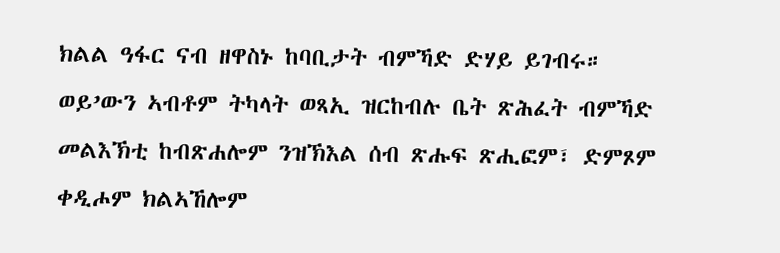ክልል ዓፋር ናብ ዘዋስኑ ከባቢታት ብምኻድ ድሃይ ይገብሩ።
ወይ’ውን ኣብቶም ትካላት ወጻኢ ዝርከብሉ ቤት ጽሕፈት ብምኻድ መልእኽቲ ከብጽሐሎም ንዝኽእል ሰብ ጽሑፍ ጽሒፎም፣ ድምጾም ቀዲሖም ክልኣኸሎም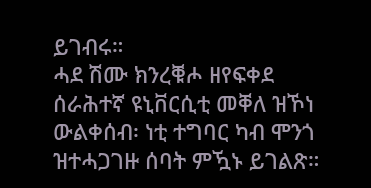ይገብሩ።
ሓደ ሽሙ ክንረቑሖ ዘየፍቀደ ሰራሕተኛ ዩኒቨርሲቲ መቐለ ዝኾነ ውልቀሰብ፡ ነቲ ተግባር ካብ ሞንጎ ዝተሓጋገዙ ሰባት ምዃኑ ይገልጽ።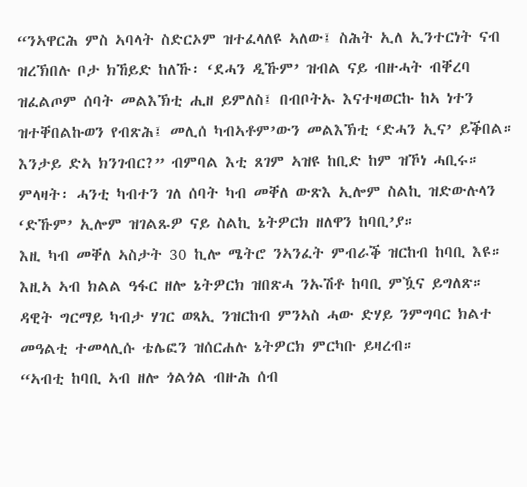“ንኣዋርሕ ምስ ኣባላት ስድርኦም ዝተፈላለዩ ኣለው፤ ስሕት ኢለ ኢንተርነት ናብ ዝረኽበሉ ቦታ ክኸይድ ከለኹ፡ ‘ደሓን ዲኹም’ ዝብል ናይ ብዙሓት ብቐረባ ዝፈልጦም ሰባት መልእኽቲ ሒዘ ይምለስ፤ በብቦትኡ እናተዛወርኩ ከኣ ነተን ዝተቐበልኩወን የብጽሕ፤ መሊሰ ካብኣቶም’ውን መልእኽቲ ‘ድሓን ኢና’ ይቕበል። እንታይ ድኣ ክንገብር?” ብምባል እቲ ጸገም ኣዝዩ ከቢድ ከም ዝኾነ ሓቢሩ።
ምላዛት፡ ሓንቲ ካብተን ገለ ሰባት ካብ መቐለ ውጽእ ኢሎም ስልኪ ዝድውሉላን ‘ድኹም’ ኢሎም ዝገልጹዎ ናይ ስልኪ ኔትዎርክ ዘለዋን ከባቢ’ያ።
እዚ ካብ መቐለ ኣስታት 30 ኪሎ ሜትሮ ንኣንፈት ምብራቕ ዝርከብ ከባቢ እዩ።
እዚኣ ኣብ ክልል ዓፋር ዘሎ ኔትዎርክ ዝበጽሓ ንኡሽቶ ከባቢ ምዃና ይግለጽ።
ዳዊት ግርማይ ካብታ ሃገር ወጻኢ ንዝርከብ ምንኣስ ሓው ድሃይ ንምግባር ክልተ መዓልቲ ተመላሊሱ ቴሌፎን ዝሰርሐሉ ኔትዎርክ ምርካቡ ይዛረብ።
“ኣብቲ ከባቢ ኣብ ዘሎ ጎልጎል ብዙሕ ሰብ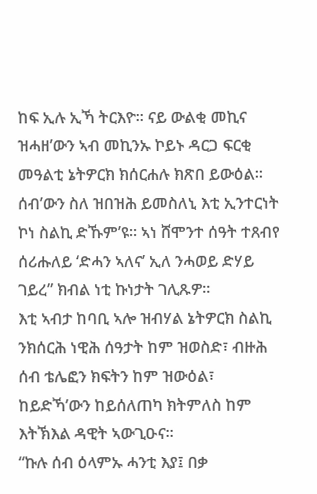ከፍ ኢሉ ኢኻ ትርእዮ። ናይ ውልቂ መኪና ዝሓዘ’ውን ኣብ መኪንኡ ኮይኑ ዳርጋ ፍርቂ መዓልቲ ኔትዎርክ ክሰርሐሉ ክጽበ ይውዕል። ሰብ’ውን ስለ ዝበዝሕ ይመስለኒ እቲ ኢንተርነት ኮነ ስልኪ ድኹም’ዩ። ኣነ ሸሞንተ ሰዓት ተጸብየ ሰሪሑለይ ‘ድሓን ኣለና’ ኢለ ንሓወይ ድሃይ ገይረ” ክብል ነቲ ኩነታት ገሊጹዎ።
እቲ ኣብታ ከባቢ ኣሎ ዝብሃል ኔትዎርክ ስልኪ ንክሰርሕ ነዊሕ ሰዓታት ከም ዝወስድ፣ ብዙሕ ሰብ ቴሌፎን ክፍትን ከም ዝውዕል፣ ከይድኻ’ውን ከይሰለጠካ ክትምለስ ከም እትኽእል ዳዊት ኣውጊዑና።
“ኩሉ ሰብ ዕላምኡ ሓንቲ እያ፤ በቃ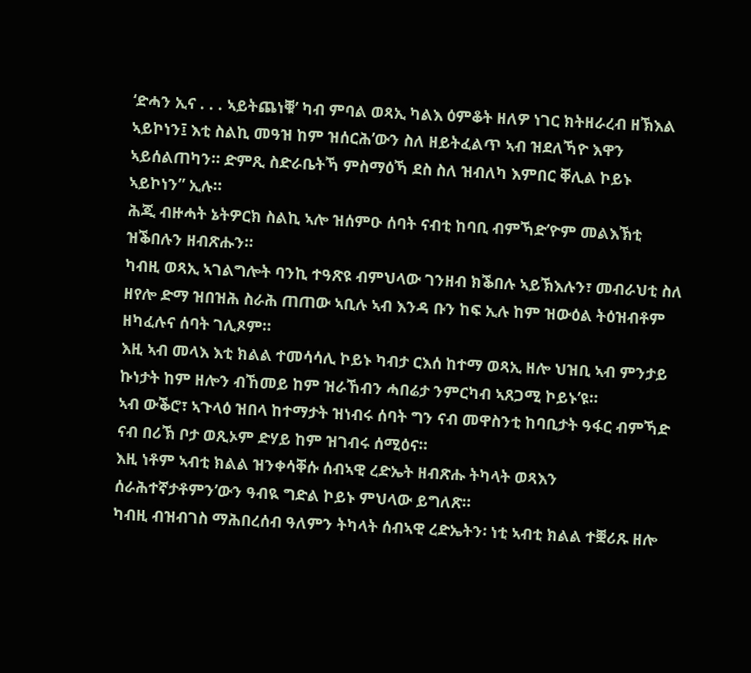‘ድሓን ኢና . . . ኣይትጨነቑ’ ካብ ምባል ወጻኢ ካልእ ዕምቆት ዘለዎ ነገር ክትዘራረብ ዘኽእል ኣይኮነን፤ እቲ ስልኪ መዓዝ ከም ዝሰርሕ’ውን ስለ ዘይትፈልጥ ኣብ ዝደለኻዮ እዋን ኣይሰልጠካን። ድምጺ ስድራቤትኻ ምስማዕኻ ደስ ስለ ዝብለካ እምበር ቐሊል ኮይኑ ኣይኮነን” ኢሉ።
ሕጂ ብዙሓት ኔትዎርክ ስልኪ ኣሎ ዝሰምዑ ሰባት ናብቲ ከባቢ ብምኻድ’ዮም መልእኽቲ ዝቕበሉን ዘብጽሑን።
ካብዚ ወጻኢ ኣገልግሎት ባንኪ ተዓጽዩ ብምህላው ገንዘብ ክቕበሉ ኣይኽእሉን፣ መብራህቲ ስለ ዘየሎ ድማ ዝበዝሕ ስራሕ ጠጠው ኣቢሉ ኣብ እንዳ ቡን ከፍ ኢሉ ከም ዝውዕል ትዕዝብቶም ዘካፈሉና ሰባት ገሊጾም።
እዚ ኣብ መላእ እቲ ክልል ተመሳሳሊ ኮይኑ ካብታ ርእሰ ከተማ ወጻኢ ዘሎ ህዝቢ ኣብ ምንታይ ኩነታት ከም ዘሎን ብኸመይ ከም ዝራኸብን ሓበሬታ ንምርካብ ኣጸጋሚ ኮይኑ’ዩ።
ኣብ ውቕሮ፣ ኣጉላዕ ዝበላ ከተማታት ዝነብሩ ሰባት ግን ናብ መዋስንቲ ከባቢታት ዓፋር ብምኻድ ናብ በሪኽ ቦታ ወጺኦም ድሃይ ከም ዝገብሩ ሰሚዕና።
እዚ ነቶም ኣብቲ ክልል ዝንቀሳቐሱ ሰብኣዊ ረድኤት ዘብጽሑ ትካላት ወጻእን ሰራሕተኛታቶምን’ውን ዓብዪ ግድል ኮይኑ ምህላው ይግለጽ።
ካብዚ ብዝብገስ ማሕበረሰብ ዓለምን ትካላት ሰብኣዊ ረድኤትን፡ ነቲ ኣብቲ ክልል ተቛሪጹ ዘሎ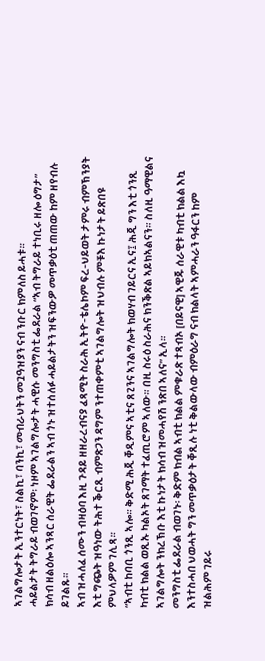ኣገልግሎታት ኢንተርነት፣ ስልኪ፣ ባንኪ፣ መብራህትን መጓዓዝያን ናብ ንቡር ክምለስ ይሓቱ።
ሓይልታት ትግራይ ብወገኖም፡ ነዞም ኣገልግሎታት ሓዊሱ መንግስቲ ፌደራል “ኣብ ትግራይ ተነቢሩ ዘሎ ዕግታ” ክሳብ ዘልዕሎ ኣንጻር ሰራዊት ፌደራልን ኣብ ጎኑ ዝተሰለፉ ሓይልታትን ዝፍንውዎ መጥቃዕቲ ጠጠው ከም ዘየብሉ ይገልጹ።
ኣብ ዝሓለፈ ሰሙን ብዛዕባ እዚ ጉዳይ ዘዘራረብናያ ፈጻሚት ስራሕ ኢትዮ-ቴሌኮም ፍረ-ህይወት ታምሩ ብምኽንያት እቲ ግጭት ዝዓነው ትሕተ ቕርጺ ብምጽጋን ዳግም ንተጠቀምቲ ኣገልግሎት ዝህብሉ ምቹእ ኩነታት ይጽበዩ ምህላዎም ገሊጻ።
“ኣብቲ ከባቢ ጎንጺ ኣሎ። ቅድሚ ሕጂ ቐዲምና ኣቲና ጸጊንና ኣገልግሎት ክወሃብ ገይርና ኢና፤ ሕጂ ግን እቲ ጎንጺ ካብቲ ክልል ወጺኡ ካልኦት ጸገማት ተፈጢሮም ኣለው። በዚ ስሩዕ ስራሕና ክንቕጽል ኣይክኣልናን። ስለዚ ዓማዊልና ኣገልግሎት ንክረኽቡ እቲ ኩነታት ክሳብ ዝመሓየሽ ንጽበ ኣለና” ኢላ።
መንግስቲ ፌደራል ብወገኑ፡ ቅድም ክብል ኣብቲ ክልል ምቁራጽ ተጻብኦ [በይናዊ] ኣዊጁ ሰራዊቱ ካብቲ ክልል እኳ እንተስሓበ ህወሓት ግን መጥቃዕታት ቐጺሉ ነቲ ቅልውላው ብምዕራግ ናብ ክልላት ኣምሓራን ዓፋርን ከም ዝልሕም ገይሩ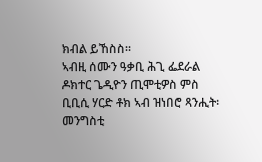ክብል ይኸስስ።
ኣብዚ ሰሙን ዓቃቢ ሕጊ ፌደራል ዶክተር ጌዲዮን ጢሞቲዎስ ምስ ቢቢሲ ሃርድ ቶክ ኣብ ዝነበሮ ጻንሒት፡ መንግስቲ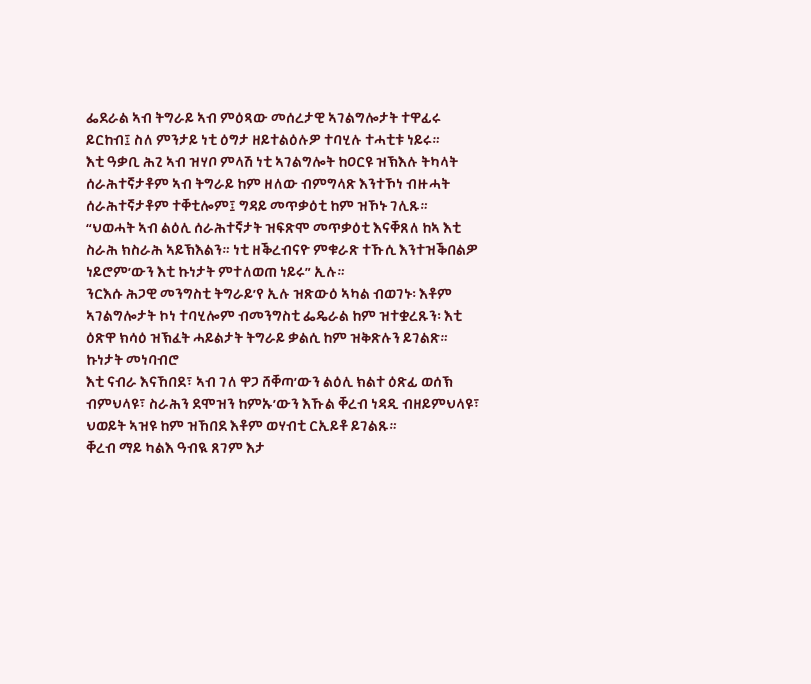ፌደራል ኣብ ትግራይ ኣብ ምዕጻው መሰረታዊ ኣገልግሎታት ተዋፊሩ ይርከብ፤ ስለ ምንታይ ነቲ ዕግታ ዘይተልዕሉዎ ተባሂሉ ተሓቲቱ ነይሩ።
እቲ ዓቃቢ ሕጊ ኣብ ዝሃቦ ምላሽ ነቲ ኣገልግሎት ከዐርዩ ዝኽእሉ ትካላት ሰራሕተኛታቶም ኣብ ትግራይ ከም ዘለው ብምግላጽ እንተኾነ ብዙሓት ሰራሕተኛታቶም ተቐቲሎም፤ ግዳይ መጥቃዕቲ ከም ዝኾኑ ገሊጹ።
“ህወሓት ኣብ ልዕሊ ሰራሕተኛታት ዝፍጽሞ መጥቃዕቲ እናቐጸለ ከኣ እቲ ስራሕ ክስራሕ ኣይኽእልን። ነቲ ዘቕረብናዮ ምቁራጽ ተኹሲ እንተዝቕበልዎ ነይሮም’ውን እቲ ኩነታት ምተለወጠ ነይሩ” ኢሉ።
ንርእሱ ሕጋዊ መንግስቲ ትግራይ’የ ኢሉ ዝጽውዕ ኣካል ብወገኑ፡ እቶም ኣገልግሎታት ኮነ ተባሂሎም ብመንግስቲ ፌዴራል ከም ዝተቋረጹን፡ እቲ ዕጽዋ ክሳዕ ዝኽፈት ሓይልታት ትግራይ ቃልሲ ከም ዝቅጽሉን ይገልጽ።
ኩነታት መነባብሮ
እቲ ናብራ እናኸበደ፣ ኣብ ገለ ዋጋ ሸቐጣ’ውን ልዕሊ ክልተ ዕጽፊ ወሰኽ ብምህላዩ፣ ስራሕን ደሞዝን ከምኡ’ውን እኹል ቐረብ ነዳዲ ብዘይምህላዩ፣ ህወይት ኣዝዩ ከም ዝኸበደ እቶም ወሃብቲ ርኢይቶ ይገልጹ።
ቐረብ ማይ ካልእ ዓብዪ ጸገም እታ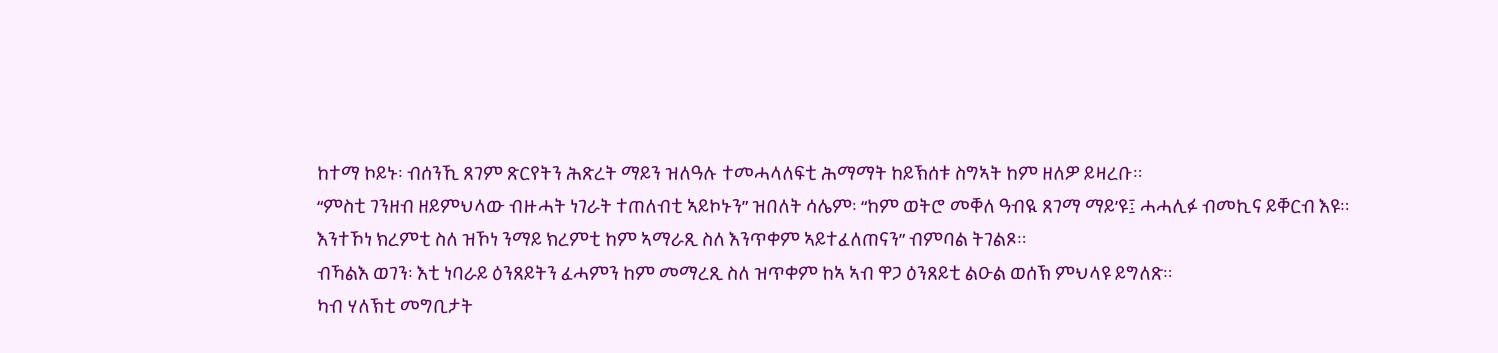ከተማ ኮይኑ፡ ብሰንኺ ጸገም ጽርየትን ሕጽረት ማይን ዝለዓሉ ተመሓላለፍቲ ሕማማት ከይኽሰቱ ስግኣት ከም ዘለዎ ይዛረቡ።
“ምስቲ ገንዘብ ዘይምህላው ብዙሓት ነገራት ተጠለብቲ ኣይኮኑን” ዝበለት ሳሌም፡ “ከም ወትሮ መቐለ ዓብዪ ጸገማ ማይ’ዩ፤ ሓሓሊፉ ብመኪና ይቐርብ እዩ። እንተኾነ ክረምቲ ስለ ዝኾነ ንማይ ክረምቲ ከም ኣማራጺ ስለ እንጥቀም ኣይተፈለጠናን” ብምባል ትገልጾ።
ብኻልእ ወገን፡ እቲ ነባራይ ዕንጸይትን ፈሓምን ከም መማረጺ ስለ ዝጥቀም ከኣ ኣብ ዋጋ ዕንጸይቲ ልዑል ወሰኽ ምህላዩ ይግለጽ።
ካብ ሃለኽቲ መግቢታት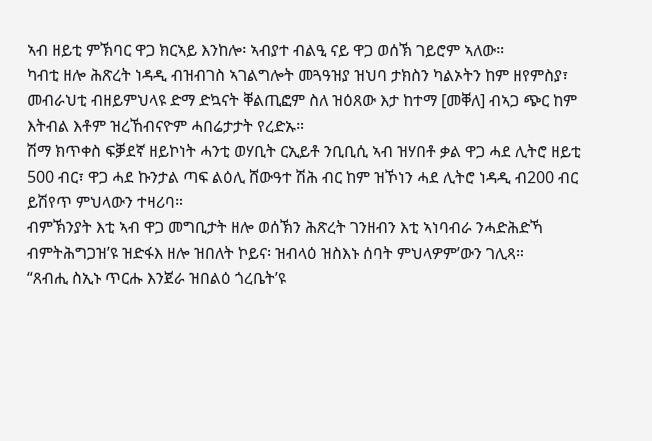ኣብ ዘይቲ ምኽባር ዋጋ ክርኣይ እንከሎ፡ ኣብያተ ብልዒ ናይ ዋጋ ወሰኽ ገይሮም ኣለው።
ካብቲ ዘሎ ሕጽረት ነዳዲ ብዝብገስ ኣገልግሎት መጓዓዝያ ዝህባ ታክስን ካልኦትን ከም ዘየምስያ፣ መብራህቲ ብዘይምህላዩ ድማ ድኳናት ቐልጢፎም ስለ ዝዕጸው እታ ከተማ [መቐለ] ብኣጋ ጭር ከም እትብል እቶም ዝረኸብናዮም ሓበሬታታት የረድኡ።
ሽማ ክጥቀስ ፍቓደኛ ዘይኮነት ሓንቲ ወሃቢት ርኢይቶ ንቢቢሲ ኣብ ዝሃበቶ ቃል ዋጋ ሓደ ሊትሮ ዘይቲ 500 ብር፣ ዋጋ ሓደ ኩንታል ጣፍ ልዕሊ ሸውዓተ ሽሕ ብር ከም ዝኾነን ሓደ ሊትሮ ነዳዲ ብ200 ብር ይሽየጥ ምህላውን ተዛሪባ።
ብምኽንያት እቲ ኣብ ዋጋ መግቢታት ዘሎ ወሰኽን ሕጽረት ገንዘብን እቲ ኣነባብራ ንሓድሕድኻ ብምትሕግጋዝ’ዩ ዝድፋእ ዘሎ ዝበለት ኮይና፡ ዝብላዕ ዝስእኑ ሰባት ምህላዎም’ውን ገሊጻ።
“ጸብሒ ስኢኑ ጥርሑ እንጀራ ዝበልዕ ጎረቤት’ዩ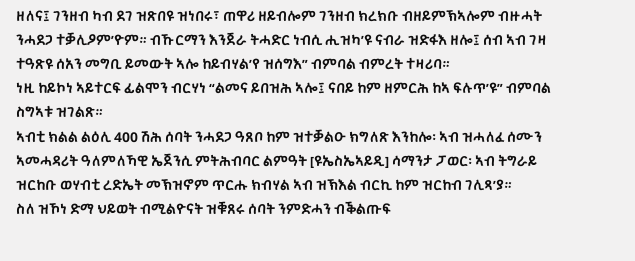ዘለና፤ ገንዘብ ካብ ደገ ዝጽበዩ ዝነበሩ፣ ጠዋሪ ዘይብሎም ገንዘብ ክረክቡ ብዘይምኽኣሎም ብዙሓት ንሓደጋ ተቓሊዖም’ዮም። ብኹርማን እንጀራ ትሓድር ነብሲ ሒዝካ’ዩ ናብራ ዝድፋእ ዘሎ፤ ሰብ ኣብ ገዛ ተዓጽዩ ሰአን መግቢ ይመውት ኣሎ ከይብሃል’የ ዝሰግእ” ብምባል ብምረት ተዛሪባ።
ነዚ ከይኮነ ኣይተርፍ ፊልሞን ብርሃነ “ልመና ይበዝሕ ኣሎ፤ ናበይ ከም ዘምርሕ ከኣ ፍሉጥ’ዩ” ብምባል ስግኣቱ ዝገልጽ።
ኣብቲ ክልል ልዕሊ 400 ሽሕ ሰባት ንሓደጋ ዓጸቦ ከም ዝተቓልዑ ክግለጽ እንከሎ፡ ኣብ ዝሓለፈ ሰሙን ኣመሓዳሪት ዓለምለኻዊ ኤጀንሲ ምትሕብባር ልምዓት [ዩኤስኤኣይዲ] ሳማንታ ፓወር፡ ኣብ ትግራይ ዝርከቡ ወሃብቲ ረድኤት መኽዝኖም ጥርሑ ክብሃል ኣብ ዝኽእል ብርኪ ከም ዝርከብ ገሊጻ’ያ።
ስለ ዝኾነ ድማ ህይወት ብሚልዮናት ዝቑጸሩ ሰባት ንምድሓን ብቕልጡፍ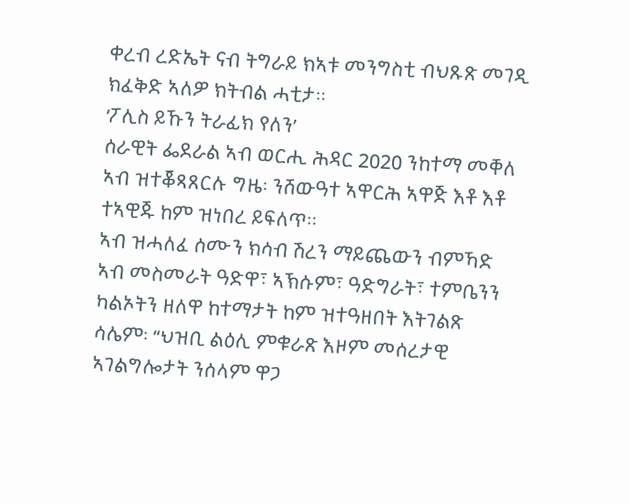ቀረብ ረድኤት ናብ ትግራይ ክኣቱ መንግስቲ ብህጹጽ መገዲ ክፈቅድ ኣለዎ ክትብል ሓቲታ።
‘ፖሊስ ይኹን ትራፊክ የለን’
ሰራዊት ፌደራል ኣብ ወርሒ ሕዳር 2020 ንከተማ መቐለ ኣብ ዝተቖጻጸርሉ ግዜ፡ ንሸውዓተ ኣዋርሕ ኣዋጅ እቶ እቶ ተኣዊጁ ከም ዝነበረ ይፍለጥ።
ኣብ ዝሓለፈ ሰሙን ክሳብ ሽረን ማይጨውን ብምኻድ ኣብ መስመራት ዓድዋ፣ ኣኽሱም፣ ዓድግራት፣ ተምቤንን ካልኦትን ዘለዋ ከተማታት ከም ዝተዓዘበት እትገልጽ ሳሌም፡ “ህዝቢ ልዕሊ ምቁራጽ እዞም መሰረታዊ ኣገልግሎታት ንሰላም ዋጋ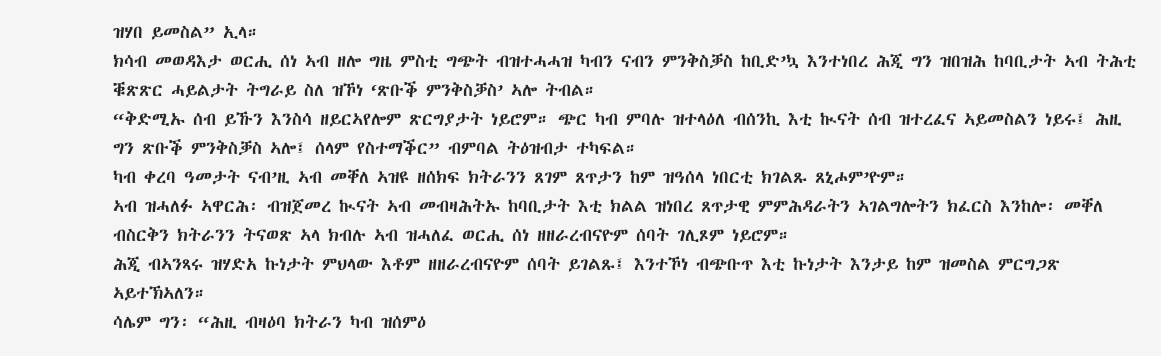ዝሃበ ይመስል” ኢላ።
ክሳብ መወዳእታ ወርሒ ሰነ ኣብ ዘሎ ግዜ ምስቲ ግጭት ብዝተሓሓዝ ካብን ናብን ምንቅስቓስ ከቢድ’ኳ እንተነበረ ሕጂ ግን ዝበዝሕ ከባቢታት ኣብ ትሕቲ ቑጽጽር ሓይልታት ትግራይ ስለ ዝኾነ ‘ጽቡቕ ምንቅስቓስ’ ኣሎ ትብል።
“ቅድሚኡ ሰብ ይኹን እንስሳ ዘይርኣየሎም ጽርግያታት ነይሮም። ጭር ካብ ምባሉ ዝተላዕለ ብሰንኪ እቲ ኲናት ሰብ ዝተረፈና ኣይመስልን ነይሩ፤ ሕዚ ግን ጽቡቕ ምንቅስቓስ ኣሎ፤ ሰላም የስተማቕር” ብምባል ትዕዝብታ ተካፍል።
ካብ ቀረባ ዓመታት ናብ’ዚ ኣብ መቐለ ኣዝዩ ዘሰክፍ ክትራንን ጸገም ጸጥታን ከም ዝዓሰላ ነበርቲ ክገልጹ ጸኒሖም’ዮም።
ኣብ ዝሓለፉ ኣዋርሕ፡ ብዝጀመረ ኲናት ኣብ መብዛሕትኡ ከባቢታት እቲ ክልል ዝነበረ ጸጥታዊ ምምሕዳራትን ኣገልግሎትን ክፈርስ እንከሎ፡ መቐለ ብስርቅን ክትራንን ትናወጽ ኣላ ክብሉ ኣብ ዝሓለፈ ወርሒ ሰነ ዘዘራረብናዮም ሰባት ገሊጾም ነይሮም።
ሕጂ ብኣንጻሩ ዝሃድአ ኩነታት ምህላው እቶም ዘዘራረብናዮም ሰባት ይገልጹ፤ እንተኾነ ብጭቡጥ እቲ ኩነታት እንታይ ከም ዝመስል ምርግጋጽ ኣይተኽኣለን።
ሳሌም ግን፡ “ሕዚ ብዛዕባ ክትራን ካብ ዝሰምዕ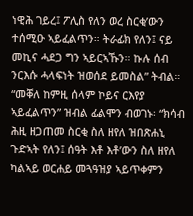ነዊሕ ገይረ፤ ፖሊስ የለን ወረ ስርቂ’ውን ተሰሚዑ ኣይፈልጥን። ትራፊክ የለን፤ ናይ መኪና ሓደጋ ግን ኣይርኣኹን። ኩሉ ሰብ ንርእሱ ሓላፍነት ዝወሰደ ይመስል” ትብል።
“መቐለ ከምዚ ሰላም ኮይና ርእየያ ኣይፈልጥን” ዝብል ፊልሞን ብወገኑ፡ “ክሳብ ሕዚ ዘጋጠመ ስርቂ ስለ ዘየለ ዝበጽሐኒ ጉድኣት የለን፤ ሰዓት እቶ እቶ’ውን ስለ ዘየለ ካልኣይ ወርሐይ መጓዓዝያ ኣይጥቀምን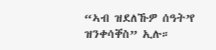“ኣብ ዝደለኹዎ ሰዓት’የ ዝንቀሳቐስ” ኢሉ።